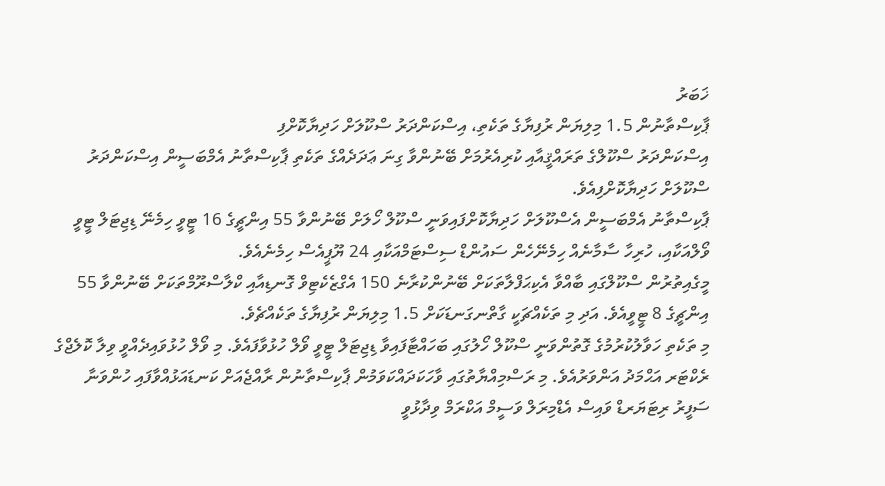ޚަބަރު
ޕާކިސްތާނުން 1.5 މިލިޔަން ރުފިޔާގެ ތަކެތި، އިސްކަންދަރު ސްކޫލަށް ހަދިޔާކޮށްފި
އިސްކަންދަރު ސްކޫލްގެ ތަރައްޤީއާއި ކުރިއެރުމަށް ބޭނުންވާ ގިނަ ޢަދަދެއްގެ ތަކެތި ޕާކިސްތާނު އެމްބަސީން އިސްކަންދަރު ސްކޫލަށް ހަދިޔާކޮށްފިއެވެ.
ޕާކިސްތާނު އެމްބަސީން އެސްކޫލަށް ހަދިޔާކޮށްފައިވަނީ ސްކޫލް ހޯލަށް ބޭނުންވާ 55 އިންޗީގެ 16 ޓީވީ ހިމެނޭ ޑިޖިޓަލް ޓީވީ ވޯލްއަކާއި، ހުރިހާ ސާމާނެއް ހިމެނޭހެން ސައުންޑް ސިސްޓަމްއަކާއި 24 ޔޫޕީއެސް ހިމެނެއެވެ.
މީގެއިތުރުން ސްކޫލްގައި ބާއްވާ އެކިޙަފްލާތަކަށް ބޭނުންކުރާނެ 150 އެގްޒެކެޓިވް ގޮނޑިއާއި ކްލާސްރޫމްތަކަށް ބޭނުންވާ 55 އިންޗީގެ 8 ޓީވީއެވެ. އަދި މި ތަކެއްޗަކީ ގާތްނގަނޑަކަށް 1.5 މިލިޔަން ރުފިޔާގެ ތަކެއްޗެވެ.
މި ތަކެތި ހަވާލުކުރުމުގެ ގޮތުންވަނީ ސްކޫލް ހޯލުގައި ބަހައްޓާފައިވާ ޑިޖިޓަލް ޓީވީ ވޯލް ހުޅުވާފައެވެ. މި ވޯލް ހުޅުވައިދެއްވީ ވިލާ ކޮލެޖްގެ ރެކްޓަރ އަޙްމަދު އަންވަރުއެވެ. މި ރަސްމިއްޔާތުގައި ވާހަކަދައްކަވަމުން ޕާކިސްތާނުން ރާއްޖެއަށް ކަނޑައަޅުއްވާފައި ހުންވަނާ ސަފީރު ރިޓަޔަރޑް ވައިސް އެޑްމިރަލް ވަސީމް އަކްރަމް ވިދާޅުވީ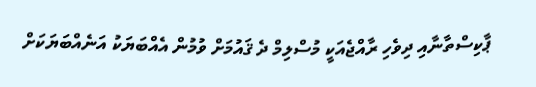ޕާކިސްތާނާއި ދިވެހި ރާއްޖެއަކީ މުސްލިމް ދެ ޤައުމަށް ވުމުން އެއްބަޔަކު އަނެއްބަޔަކަށް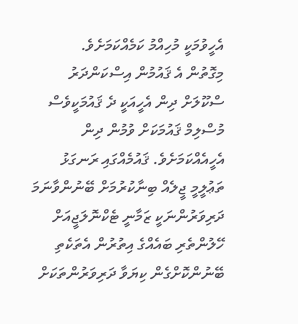އެހީވުމަކީ މުހިއްމު ކަމެއްކަމަށެވެ.
މިގޮތުން އެ ޤައުމުން އިސްކަންދަރު ސްކޫލަށް ދިން އެހީއަކީ ދެ ޤައުމަކީވެސް މުސްލިމް ޤައުމަކަށް ވުމުން ދިން އެހީއެއްކަމަށެވެ. ޤައުމެއްގައި ރަނގަޅު ތަޢުލީމީ ޖީލެއް ބިނާކުރުމަށް ބޭނުންވާނަމަ ދަރިވަރުންނަކީ ޒަމާނީ ޓެކްނޮލަޖީއަށް ހޭލުންތެރި ބައެއްގެ އިތުރުން އެތަކެތި ބޭނުންކޮށްގެން ކިޔަވާ ދަރިވަރުންތަކަށް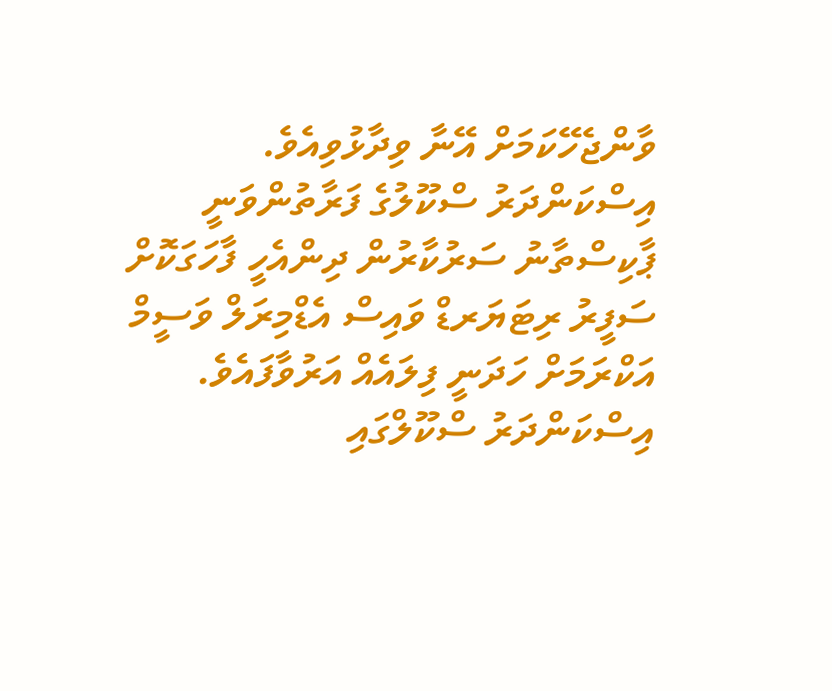ވާންޖެހޭކަމަށް އޭނާ ވިދާޅުވިއެވެ.
އިސްކަންދަރު ސްކޫލުގެ ފަރާތުންވަނީ ޕާކިސްތާނު ސަރުކާރުން ދިންއެހީ ފާހަގަކޮށް ސަފީރު ރިޓަޔަރޑް ވައިސް އެޑްމިރަލް ވަސީމް އަކްރަމަށް ހަދަނީ ފިލައެއް އަރުވާފައެވެ. އިސްކަންދަރު ސްކޫލްގައި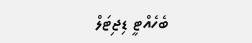ބެހެއްޓީ ޑިޖިޓަލް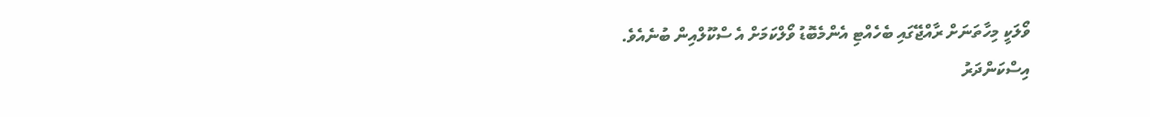ވޯލަކީ މިހާތަނަށް ރާއްޖޭގައި ބެހެއްޓި އެންމެބޮޑު ވޯލްކަމަށް އެ ސްކޫލްއިން ބުނެއެވެ.
އިސްކަންދަރު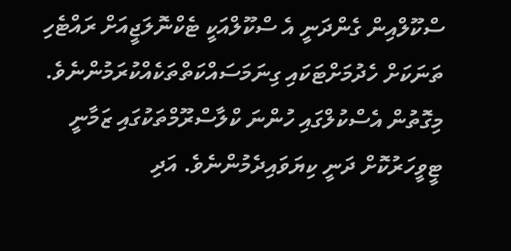ސްކޫލްއިން ގެންދަނީ އެ ސްކޫލްއަކީ ޓެކްނޮލަޖީއަށް ރައްޓެހި ތަނަކަށް ހެދުމަށްޓަކައި ގިނަމަސައްކަތްތަކެއްކުރަމުންނެވެ. މިގޮތުން އެސްކުލްގައި ހުންނަ ކްލާސްރޫމްތަކުގައި ޒަމާނީ ޓީވީހަރުކޮށް ދަނީ ކިޔަވައިދެމުންނެވެ. އަދި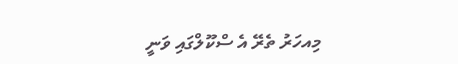މިއހަރު ތެރޭ އެ ސްކޫލްގައި ވަނީ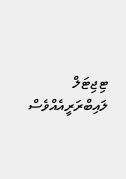ޓިޖިޓަލް ލައިބްރަރީއެއްވެސް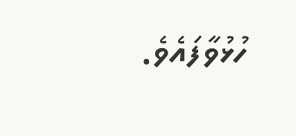ހުޅުވާފައެވެ.